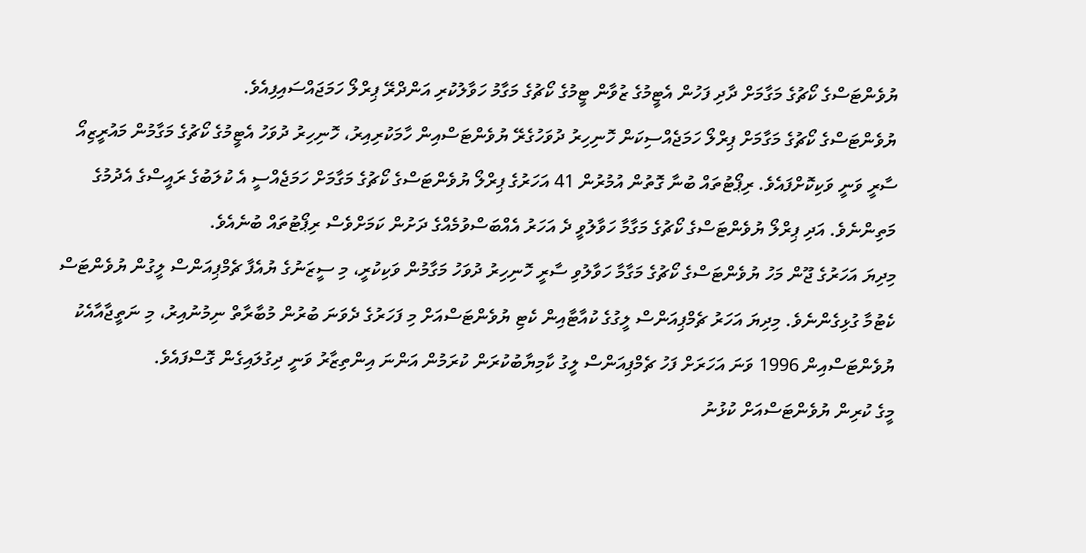ޔުވެންޓަސްގެ ކޯޗުގެ މަގާމަށް ދާދި ފަހުން އެޓީމުގެ ޒުވާން ޓީމުގެ ކޯޗުގެ މަގާމު ހަވާލުކުރި އަންދްރޭ ޕިރްލޯ ހަމަޖައްސައިފިއެވެ.
ޔުވެންޓަސްގެ ކޯޗުގެ މަގާމަށް ޕިރްލޯ ހަމަޖެއްސިކަން ހޮނިހިރު ދުވަހުގެރޭ ޔުވެންޓަސްއިން ހާމަކުރިއިރު، ހޮނިހިރު ދުވަހު އެޓީމުގެ ކޯޗުގެ މަގާމުން މައުރީޒިއޯ ސާރީ ވަނީ ވަކިކޮށްފައެވެ. ރިޕޯޓުތައް ބުނާ ގޮތުން އުމުރުން 41 އަހަރުގެ ޕިރްލޯ ޔުވެންޓަސްގެ ކޯޗުގެ މަގާމަށް ހަމަޖެއްސީ އެ ކުލަބުގެ ރައީސްގެ އެދުމުގެ މަތިންނެވެ. އަދި ޕިރްލޯ ޔުވެންޓަސްގެ ކޯޗުގެ މަގާމާ ހަވާލުވީ ދެ އަހަރު އެއްބަސްވުމެއްގެ ދަށުން ކަމަށްވެސް ރިޕޯޓުތައް ބުނެއެވެ.
މިދިޔަ އަހަރުގެ ޖޫން މަހު ޔުވެންޓަސްގެ ކޯޗުގެ މަގާމާ ހަވާލުވި ސާރީ ހޮނިހިރު ދުވަހު މަގާމުން ވަކިކުރީ، މި ސީޒަނުގެ ޔުއެފާ ޗެމްޕިއަންސް ލީގުން ޔުވެންޓަސް ކެޓުމާ ގުޅިގެންނެވެ. މިދިޔަ އަހަރު ޗެމްޕިއަންސް ލީގުގެ ކުއާޓާއިން ކެޓި ޔުވެންޓަސްއަށް މި ފަހަރުގެ ދެވަނަ ބުރުން މުބާރާތް ނިމުނުއިރު، މި ނަތީޖާއާއެކު ޔުވެންޓަސްއިން 1996 ވަނަ އަހަރަށް ފަހު ޗެމްޕިއަންސް ލީގު ކާމިޔާބުކުރަން ކުރަމުން އަންނަ އިންތިޒާރު ވަނީ ދިގުލައިގެން ގޮސްފައެވެ.
މީގެ ކުރިން ޔުވެންޓަސްއަށް ކުޅުނު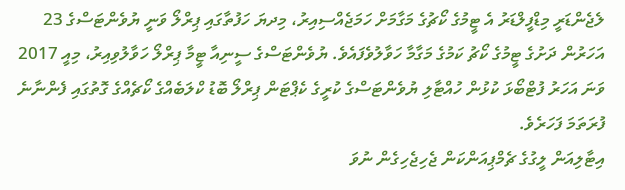ލެޖެންޑަރީ މިޑްފީލްޑަރު އެ ޓީމުގެ ކޯޗުގެ މަގާމަށް ހަމަޖެއްސިއިރު، މިދޔަ ހަފުތާގައި ޕިރްލޯ ވަނީ ޔުވެންޓަސްގެ 23 އަހަރުން ދަށުގެ ޓީމުގެ ކޯޗު ކަމުގެ މަގާމާ ހަވާލުވެފައެވެ. ޔުވެންޓަސްގެ ސީނިއާ ޓީމާ ޕިރްލޯ ހަވާލުވިއިރު، މިއީ 2017 ވަނަ އަހަރު ފުޓްބޯޅަ ކުޅުން ހުއްޓާލި ޔުވެންޓަސްގެ ކުރީގެ ކެޕްޓަން ޕިރްލޯ ބޮޑު ކްލަބެއްގެ ކޯޗެއްގެ ގޮތުގައި ފެންނާނެ ފުރަތަމަ ފަހަރެވެ.
އިޓާލިއަން ލީގުގެ ޗެމްޕިއަންކަން ޖެހިޖެހިގެން ނުވަ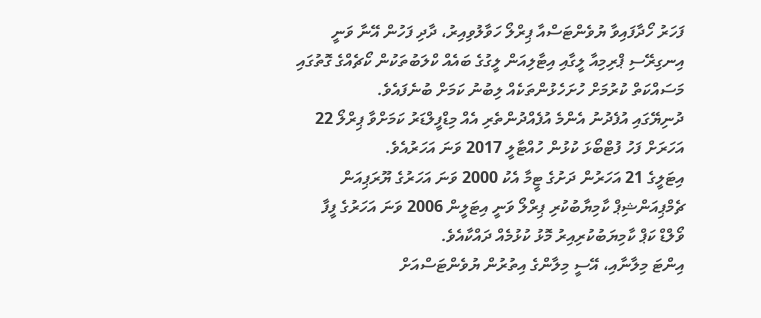ފަހަރު ހޯދާފައިވާ ޔުވެންޓަސްއާ ޕިރްލޯ ހަވާލުވިއިރު، ދާދި ފަހުން އޭނާ ވަނީ އިނގިރޭސި ޕްރިމިއާ ލީގާއި އިޓާލިއަން ލީގުގެ ބައެއް ކްލަބުތަކުން ކޯޗެއްގެ ގޮތުގައި މަސައްކަތް ކުރުމަށް ހުށަހެޅުންތަކެއް ލިބުނު ކަމަށް ބުނެފައެވެ.
ދުނިޔޭގައި އުފެދުނު އެންމެ އުފެއްދުންތެރި އެއް މިޑްފީލްޑަރު ކަމަށްވާ ޕިރްލޯ 22 އަހަރަށް ފަހު ފުޓްބޯޅަ ކުޅުން ހުއްޓާލީ 2017 ވަނަ އަހަރުއެވެ.
އިޓަލީގެ 21 އަހަރުން ދަށުގެ ޓީމާ އެކު 2000 ވަނަ އަހަރުގެ ޔޫރަޕިއަން ޗެމްޕިއަންޝިޕް ކާމިޔާބުކުރި ޕިރްލޯ ވަނީ އިޓަލީން 2006 ވަނަ އަހަރުގެ ފީފާ ވޯލްޑް ކަޕް ކާމިޔަބުކުރިއިރު މޮޅު ކުޅުމެއް ދައްކާއެވެ.
އިންޓަ މިލާނާއި، އޭސީ މިލާންގެ އިތުރުން ޔުވެންޓަސްއަށް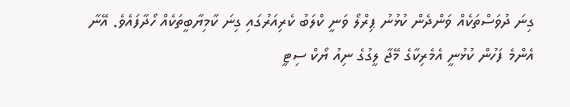ގިނަ ދުވަސްތަކެއް ވަންދެން ކުޅުނު ޕިރްލޯ ވަނީ ކްލަބު ކެރިއަރުގައި ގިނަ ކާމިޔާބީތަކެއް ހޯދާފައެވެ. އޭނާ އެންމެ ފަހުން ކުޅުނީ އެމެރިކާގެ މޭޖާ ލީގުގެ ނިއު ޔޯކް ސިޓީ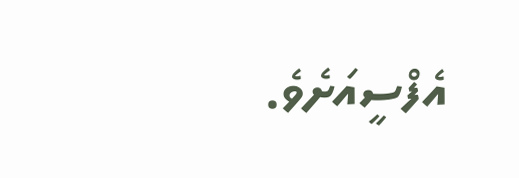އެފްސީއަށެވެ.